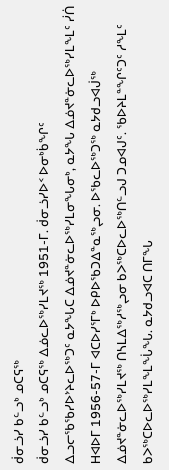ᑰᓂᓘᓯ ᑲᓪᓗᒃ ᓄᑕᕋᖅ
ᑰᓂᓘᓯ ᑲᓪᓗᒃ ᓄᑕᕋᖅ ᐃᓅᓚᐅᖅᓯᒪᔪᖅ 1951-ᒥ. ᑰᓂᓘᓯᐅᑉ ᐅᓂᒃᑳᖏᑦ ᐃᓗᓕᖃᖃᓯᐅᔾᔨᓚᐅᖅᑐᑦ ᓇᔭᖓᑕ ᐃᓅᔪᓐᓃᓚᐅᖅᓯᒪᓂᖓᓂᒃ, ᓇᔭᖓ ᐃᓅᔪᓐᓃᓚᐅᖅᓯᒪᖕᒪᑦ ᓰᑏ ᕼᐊᐅᒥ 1956-57-ᒥ ᐊᑕᐅᓯᕐᒥᒃ ᐅᑭᐅᖃᑐᐃᓐᓇᖅᖢᓂ. ᐅᖃᓚᐅᖅᑐᖅ ᓇᔭᑯᓗᐊᒎᖅ ᐃᓅᔪᓐᓃᓚᐅᖅᓯᒪᔪᖅ ᑎᓴᒪᐃᖅᓱᖅᖢᓂ ᑲᐳᖅᑕᐅᓚᐅᖅᑎᓪᓗᒍ ᑐᓄᐊᒍᑦ. ᖃᐅᔨᒪᓐᖏᑦᑐᑦ ᓱᖕᒪᑦ ᑲᐳᖅᑕᐅᓚᐅᖅᓯᒪᖕᒪᖔᖓ. ᓇᔭᑯᓗᐊᑕ ᑎᒥᖓ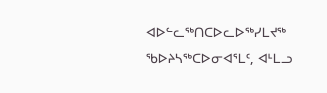ᐊᐅᓪᓚᖅᑎᑕᐅᓚᐅᖅᓯᒪᔪᖅ ᖃᐅᔨᓴᖅᑕᐅᓂᐊᕐᒪᑦ, ᐊᒻᒪᓗ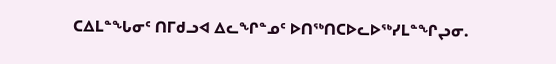ᑕᐃᒪᓐᖓᓂᑦ ᑎᒥᑯᓗᐊ ᐃᓚᖏᓐᓄᑦ ᐅᑎᖅᑎᑕᐅᓚᐅᖅᓯᒪᓐᖏᖢᓂ.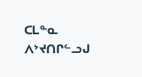ᑕᒪᓐᓇ ᐱᔾᔪᑎᒋᓪᓗᒍ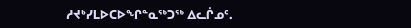ᓱᔪᒃᓯᒪᐅᑕᐅᖏᓐᓇᖅᑐᖅ ᐃᓚᒌᓄᑦ.